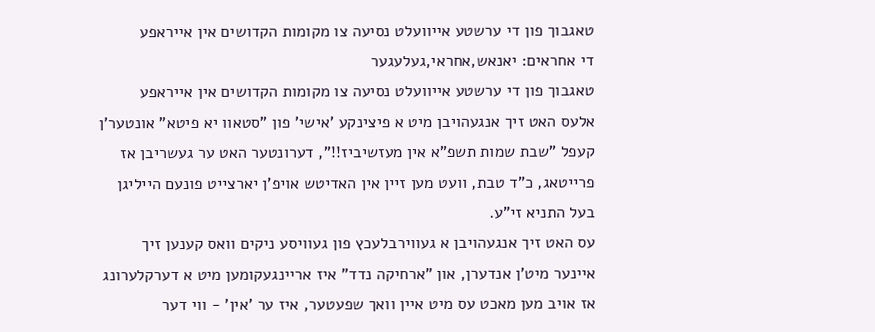טאגבוך פון די ערשטע אייוועלט נסיעה צו מקומות הקדושים אין אייראפע
די אחראים: יאנאש,אחראי,געלעגער
טאגבוך פון די ערשטע אייוועלט נסיעה צו מקומות הקדושים אין אייראפע
אלעס האט זיך אנגעהויבן מיט א פיצינקע 'אישי' פון "סטאוו יא פיטא" אונטער'ן קעפל "שבת שמות תשפ"א אין מעזשיביז!!", דערונטער האט ער געשריבן אז פרייטאג, כ"ד טבת, וועט מען זיין אין האדיטש אויפ'ן יארצייט פונעם הייליגן בעל התניא זי"ע.
עס האט זיך אנגעהויבן א געווירבלעכץ פון געוויסע ניקים וואס קענען זיך איינער מיט'ן אנדערן, און "ארחיקה נדד" איז אריינגעקומען מיט א דערקלערונג אז אויב מען מאכט עס מיט איין וואך שפעטער, איז ער 'אין' - ווי דער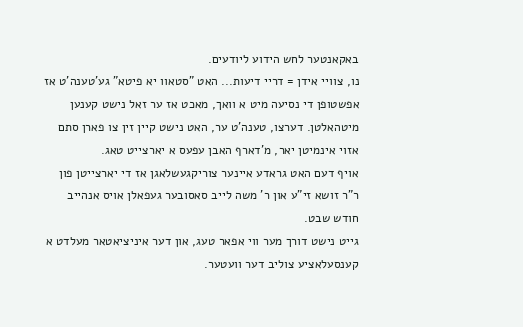באקאנטער לחש הידוע ליודעים.
נו, צוויי אידן = דריי דיעות... האט "סטאוו יא פיטא" גע'טענה'ט אז אפשטופן די נסיעה מיט א וואך, מאכט אז ער זאל נישט קענען מיטהאלטן. דערצו, טענה'ט ער, האט נישט קיין זין צו פארן סתם אזוי אינמיטן יאר, מ'דארף האבן עפעס א יארצייט טאג.
אויף דעם האט גראדע איינער צוריקגעשלאגן אז די יארצייטן פון ר"ר זושא זי"ע און ר' משה לייב סאסובער געפאלן אויס אנהייב חודש שבט.
גייט נישט דורך מער ווי אפאר טעג, און דער איניציאטאר מעלדט א קענסעלאציע צוליב דער וועטער.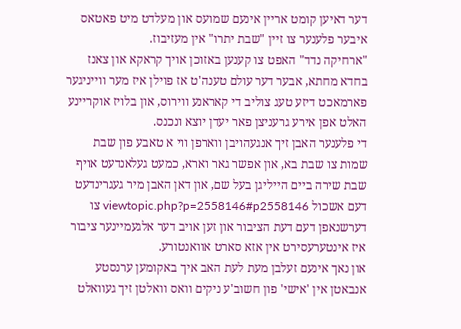דער דאיען קומט אריין אינעם שמועס און מעלדט מיט פאטאס איבער פלענער צו זיין "שבת יתרו" אין מעזיבוז.
"ארחיקה נדד" האפט צו קענען באזוכן אויך קראקא און צאנז בחדא מחתא, אבער דער עולם טענה'ט אז פוילן איז מער ווייניגער פארמאכט דיזע טעג צוליב די קאראנע ווירוס, און בלויז אוקריינע האלט אפן אירע גרעניצן פאר יעדן יוצא ונכנס.
די פלענער האבן זיך אנגעהויבן ווארפן ווי א טאבע פון שבת שמות צו שבת בא, און אפשר גאר וארא, כמעט געלאנדעט אויף שבת שירה ביים הייליגן בעל שם, און דאן האבן מיר געגרינדעט דעם אשכול viewtopic.php?p=2558146#p2558146 צו דערשנאפן דעם דעת הציבור און זען אויב דער אלגעמיינער ציבור איז אינטערעסירט אין אזא סארט אוואנטורע.
און נאך אינעם זעלבן מעת לעת האב איך באקומען ערנסטע אנבאטן אין 'אישי' פון חשוב'ע ניקים וואס וואלטן זיך געוואלט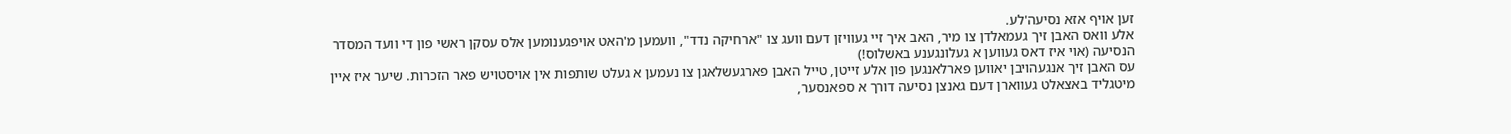זען אויף אזא נסיעה'לע.
אלע וואס האבן זיך געמאלדן צו מיר, האב איך זיי געוויזן דעם וועג צו "ארחיקה נדד", וועמען מ'האט אויפגענומען אלס עסקן ראשי פון די וועד המסדר הנסיעה (אוי איז דאס געווען א געלונגענע באשלוס!)
עס האבן זיך אנגעהויבן יאווען פארלאנגען פון אלע זייטן, טייל האבן פארגעשלאגן צו נעמען א געלט שותפות אין אויסטויש פאר הזכרות. שיער איז איין מיטגליד באצאלט געווארן דעם גאנצן נסיעה דורך א ספאנסער,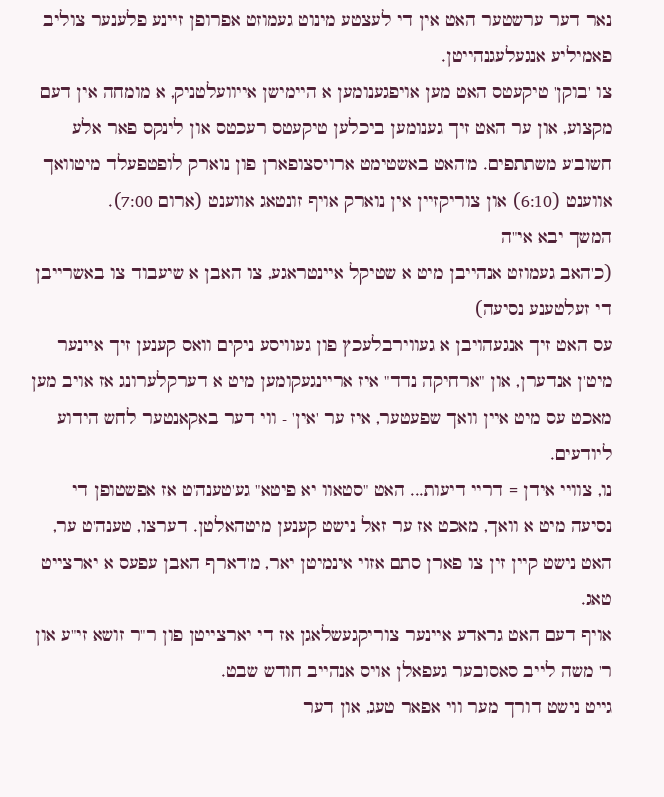נאר דער ערשטער האט אין די לעצטע מינוט געמוזט אפרופן זיינע פלענער צוליב פאמיליע אנגעלעגנהייטן.
צו 'בוקן' טיקעטס האט מען אויפגענומען א היימישן אייוועלטניק, א מומחה אין דעם מקצוע, און ער האט זיך גענומען ביכלען טיקעטס רעכטס און לינקס פאר אלע חשוב'ע משתתפים. מ'האט באשטימט ארויסצופארן פון נוארק לופטפעלד מיטוואך אווענט (6:10) און צוריקזיין אין נוארק אויף זונטאג אווענט (ארום 7:00).
המשך יבא אי"ה
(כ'האב געמוזט אנהייבן מיט א שטיקל איינטראגע, צו האבן א שיעבוד צו באשרייבן די זעלטענע נסיעה)
עס האט זיך אנגעהויבן א געווירבלעכץ פון געוויסע ניקים וואס קענען זיך איינער מיט'ן אנדערן, און "ארחיקה נדד" איז אריינגעקומען מיט א דערקלערונג אז אויב מען מאכט עס מיט איין וואך שפעטער, איז ער 'אין' - ווי דער באקאנטער לחש הידוע ליודעים.
נו, צוויי אידן = דריי דיעות... האט "סטאוו יא פיטא" גע'טענה'ט אז אפשטופן די נסיעה מיט א וואך, מאכט אז ער זאל נישט קענען מיטהאלטן. דערצו, טענה'ט ער, האט נישט קיין זין צו פארן סתם אזוי אינמיטן יאר, מ'דארף האבן עפעס א יארצייט טאג.
אויף דעם האט גראדע איינער צוריקגעשלאגן אז די יארצייטן פון ר"ר זושא זי"ע און ר' משה לייב סאסובער געפאלן אויס אנהייב חודש שבט.
גייט נישט דורך מער ווי אפאר טעג, און דער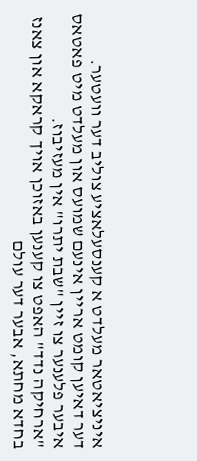איניציאטאר מעלדט א קענסעלאציע צוליב דער וועטער.
דער דאיען קומט אריין אינעם שמועס און מעלדט מיט פאטאס איבער פלענער צו זיין "שבת יתרו" אין מעזיבוז.
"ארחיקה נדד" האפט צו קענען באזוכן אויך קראקא און צאנז בחדא מחתא, אבער דער עולם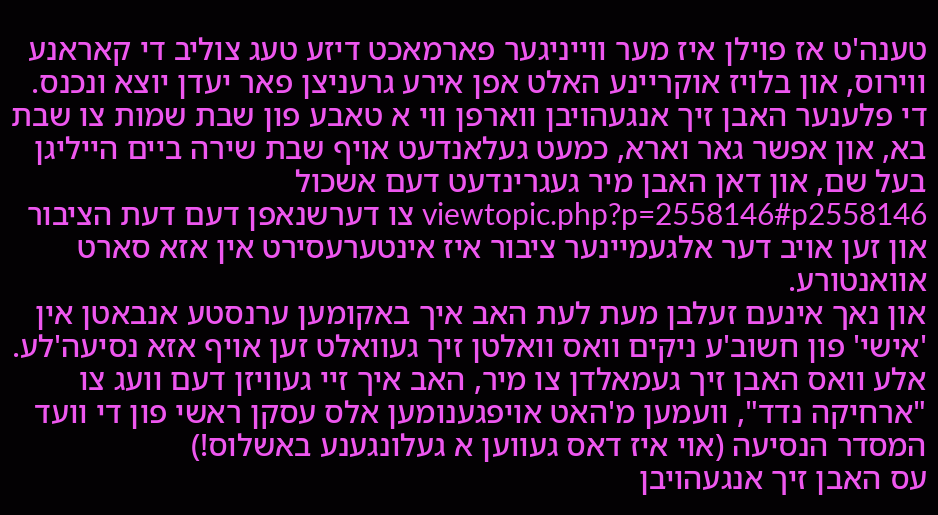טענה'ט אז פוילן איז מער ווייניגער פארמאכט דיזע טעג צוליב די קאראנע ווירוס, און בלויז אוקריינע האלט אפן אירע גרעניצן פאר יעדן יוצא ונכנס.
די פלענער האבן זיך אנגעהויבן ווארפן ווי א טאבע פון שבת שמות צו שבת בא, און אפשר גאר וארא, כמעט געלאנדעט אויף שבת שירה ביים הייליגן בעל שם, און דאן האבן מיר געגרינדעט דעם אשכול viewtopic.php?p=2558146#p2558146 צו דערשנאפן דעם דעת הציבור און זען אויב דער אלגעמיינער ציבור איז אינטערעסירט אין אזא סארט אוואנטורע.
און נאך אינעם זעלבן מעת לעת האב איך באקומען ערנסטע אנבאטן אין 'אישי' פון חשוב'ע ניקים וואס וואלטן זיך געוואלט זען אויף אזא נסיעה'לע.
אלע וואס האבן זיך געמאלדן צו מיר, האב איך זיי געוויזן דעם וועג צו "ארחיקה נדד", וועמען מ'האט אויפגענומען אלס עסקן ראשי פון די וועד המסדר הנסיעה (אוי איז דאס געווען א געלונגענע באשלוס!)
עס האבן זיך אנגעהויבן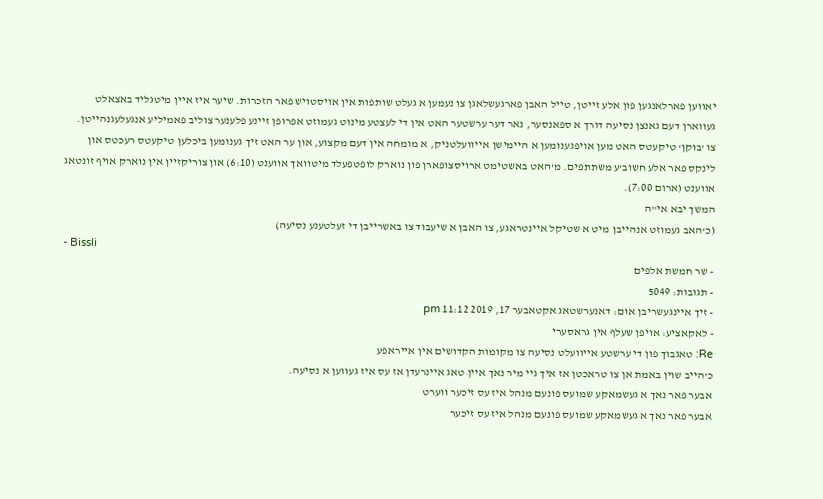יאווען פארלאנגען פון אלע זייטן, טייל האבן פארגעשלאגן צו נעמען א געלט שותפות אין אויסטויש פאר הזכרות. שיער איז איין מיטגליד באצאלט געווארן דעם גאנצן נסיעה דורך א ספאנסער, נאר דער ערשטער האט אין די לעצטע מינוט געמוזט אפרופן זיינע פלענער צוליב פאמיליע אנגעלעגנהייטן.
צו 'בוקן' טיקעטס האט מען אויפגענומען א היימישן אייוועלטניק, א מומחה אין דעם מקצוע, און ער האט זיך גענומען ביכלען טיקעטס רעכטס און לינקס פאר אלע חשוב'ע משתתפים. מ'האט באשטימט ארויסצופארן פון נוארק לופטפעלד מיטוואך אווענט (6:10) און צוריקזיין אין נוארק אויף זונטאג אווענט (ארום 7:00).
המשך יבא אי"ה
(כ'האב געמוזט אנהייבן מיט א שטיקל איינטראגע, צו האבן א שיעבוד צו באשרייבן די זעלטענע נסיעה)
- Bissli
- שר חמשת אלפים
- תגובות: 5049
- זיך איינגעשריבן אום: דאנערשטאג אקטאבער 17, 2019 11:12 pm
- לאקאציע: אויפן שעלף אין גראסערי
Re: טאגבוך פון די ערשטע אייוועלט נסיעה צו מקומות הקדושים אין אייראפע
כ’הייב שוין באמת אן צו טראכטן אז איך גיי מיר נאך איין טאג איינרעדן אז עס איז געווען א נסיעה.
אבער פאר נאך א געשמאקע שמועס פונעם מנהל איז עס זיכער ווערט
אבער פאר נאך א געשמאקע שמועס פונעם מנהל איז עס זיכער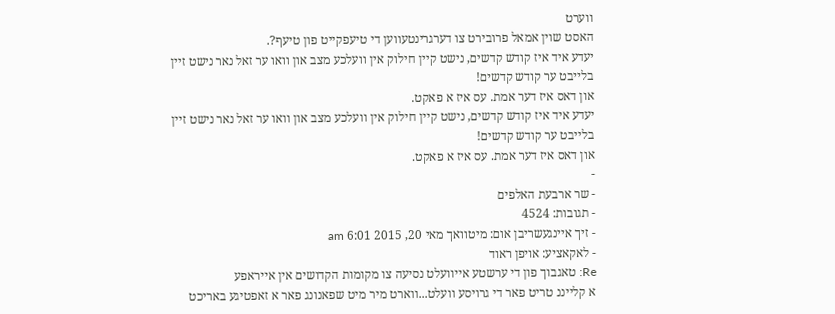ווערט
האסט שוין אמאל פרובירט צו דערגרינטעווען די טיעפקייט פון טיעף?.
יעדע איד איז קודש קדשים, נישט קיין חילוק אין וועלכע מצב און וואו ער זאל נאר נישט זיין בלייבט ער קודש קדשים!
און דאס איז דער אמת. עס איז א פאקט.
יעדע איד איז קודש קדשים, נישט קיין חילוק אין וועלכע מצב און וואו ער זאל נאר נישט זיין בלייבט ער קודש קדשים!
און דאס איז דער אמת. עס איז א פאקט.
-
- שר ארבעת האלפים
- תגובות: 4524
- זיך איינגעשריבן אום: מיטוואך מאי 20, 2015 6:01 am
- לאקאציע: אויפן ראוד
Re: טאגבוך פון די ערשטע אייוועלט נסיעה צו מקומות הקדושים אין אייראפע
א קלייננ טריט פאר די גרויסע וועלט...ווארט מיר מיט שפאנונג פאר א זאפטיגע באריכט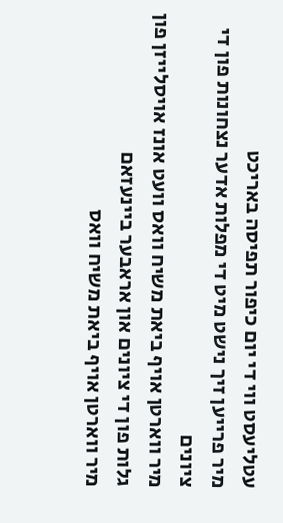עטליעסט ווי די יום כיפור תפיסה באריכט
מיר פרייען זיך נישט מיט די מפלות אדער נצחונות פון די ציונים
מיר ווארטן אויף ביאת משיח וואס וועט אונז אויסלייזן פון גלות פון די ציונים און אראבער ביינעזאם
מיר ווארטן אויף ביאת משיח וואס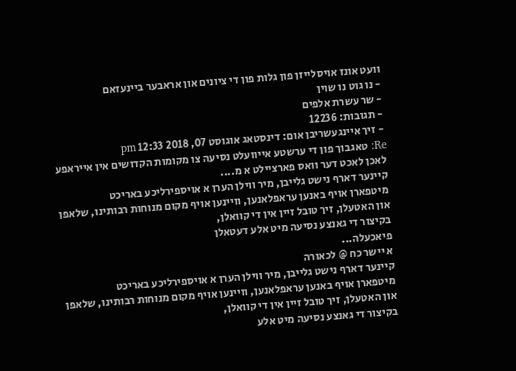וועט אונז אויסלייזן פון גלות פון די ציונים און אראבער ביינעזאם
- נו גוט נו שוין
- שר עשרת אלפים
- תגובות: 12236
- זיך איינגעשריבן אום: דינסטאג אוגוסט 07, 2018 12:33 pm
Re: טאגבוך פון די ערשטע אייוועלט נסיעה צו מקומות הקדושים אין אייראפע
לאכן לאכט דער וואס פארציילט א מ....
קיינער דארף נישט גלייבן, מיר ווילן הערן א אויספירליכע באריכט
מיטפארן אויף באנען עראפלאנען, וויינען אויף מקום מנוחות רבותינו, שלאפן און האטעלן, זיך טובל זיין אין די קוואלן,
בקיצור די גאנצע נסיעה מיט אלע דעטאלן
פיאכעלה...
א יישר כח @ לכאורה
קיינער דארף נישט גלייבן, מיר ווילן הערן א אויספירליכע באריכט
מיטפארן אויף באנען עראפלאנען, וויינען אויף מקום מנוחות רבותינו, שלאפן און האטעלן, זיך טובל זיין אין די קוואלן,
בקיצור די גאנצע נסיעה מיט אלע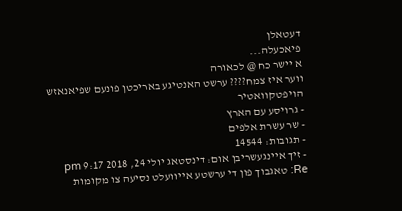דעטאלן
פיאכעלה...
א יישר כח @ לכאורה
ווער איז צמח???? ערשט האנטיגע באריכטן פונעם שפיאנאזש הויפטקוואטיר
- גרויסע עם הארץ
- שר עשרת אלפים
- תגובות: 14544
- זיך איינגעשריבן אום: דינסטאג יולי 24, 2018 9:17 pm
Re: טאגבוך פון די ערשטע אייוועלט נסיעה צו מקומות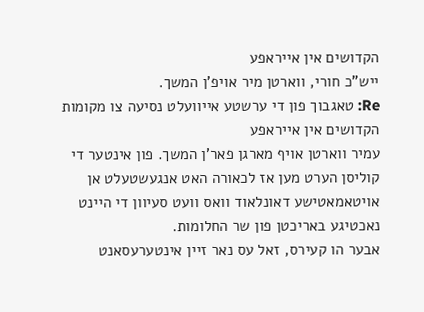הקדושים אין אייראפע
ייש"כ חורי, ווארטן מיר אויפ'ן המשך.
Re: טאגבוך פון די ערשטע אייוועלט נסיעה צו מקומות הקדושים אין אייראפע
עמיר ווארטן אויף מארגן פאר'ן המשך. פון אינטער די קוליסן הערט מען אז לכאורה האט אנגעשטעלט אן אויטאמאטישע דאונלאוד וואס וועט סעיוון די היינט נאכטיגע באריכטן פון שר החלומות.
אבער הו קעירס, זאל עס נאר זיין אינטערעסאנט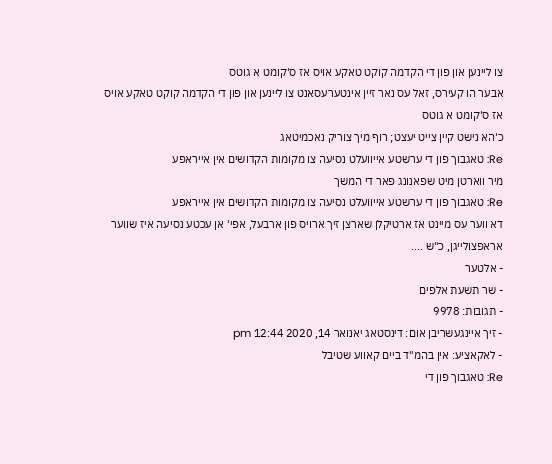צו ליינען און פון די הקדמה קוקט טאקע אויס אז ס'קומט א גוטס
אבער הו קעירס, זאל עס נאר זיין אינטערעסאנט צו ליינען און פון די הקדמה קוקט טאקע אויס אז ס'קומט א גוטס
כ'הא נישט קיין צייט יעצט; רוף מיך צוריק נאכמיטאג
Re: טאגבוך פון די ערשטע אייוועלט נסיעה צו מקומות הקדושים אין אייראפע
מיר ווארטן מיט שפאנונג פאר די המשך
Re: טאגבוך פון די ערשטע אייוועלט נסיעה צו מקומות הקדושים אין אייראפע
דא ווער עס מיינט אז ארטיקלן שארצן זיך ארויס פון ארבעל, אפי' אן עכטע נסיעה איז שווער אראפצולייגן, כ"ש ....
- אלטער
- שר תשעת אלפים
- תגובות: 9978
- זיך איינגעשריבן אום: דינסטאג יאנואר 14, 2020 12:44 pm
- לאקאציע: אין בהמ"ד ביים קאווע שטיבל
Re: טאגבוך פון די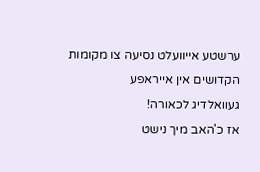ערשטע אייוועלט נסיעה צו מקומות הקדושים אין אייראפע
געוואלדיג לכאורה!
אז כ'האב מיך נישט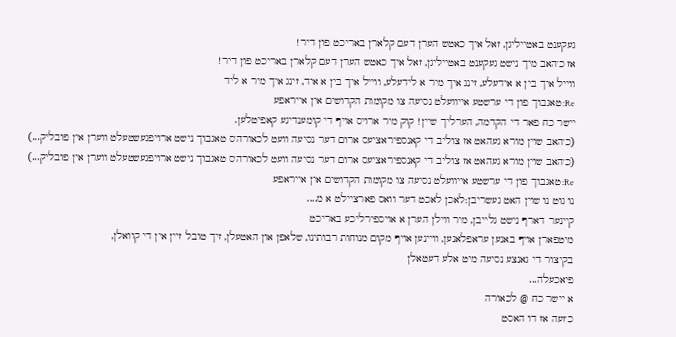געקענט באטייליגן, זאל איך כאטש הערן דעם קלארן באריכט פון דיר!
אז כ'האב מיך נישט געקענט באטייליגן, זאל איך כאטש הערן דעם קלארן באריכט פון דיר!
ווייל איך בין א אידעלע, זינג איך מיר א לידעלע, ווייל איך בין א איד, זינג איך מיר א ליד
Re: טאגבוך פון די ערשטע אייוועלט נסיעה צו מקומות הקדושים אין אייראפע
יישר כח פאר די הקדמה, הערליך שיין! קוק מיר ארויס אויף די קומענדיגע קאפיטלען.
(כ'האב שוין מורא געהאט אז צוליב די קאנספיראציעס ארום דער נסיעה וועט לכאורה'ס טאגבוך נישט ארויפגעשטעלט ווערן אין פובליק...)
(כ'האב שוין מורא געהאט אז צוליב די קאנספיראציעס ארום דער נסיעה וועט לכאורה'ס טאגבוך נישט ארויפגעשטעלט ווערן אין פובליק...)
Re: טאגבוך פון די ערשטע אייוועלט נסיעה צו מקומות הקדושים אין אייראפע
נו גוט נו שוין האט געשריבן:לאכן לאכט דער וואס פארציילט א מ....
קיינער דארף נישט גלייבן, מיר ווילן הערן א אויספירליכע באריכט
מיטפארן אויף באנען עראפלאנען, וויינען אויף מקום מנוחות רבותינו, שלאפן און האטעלן, זיך טובל זיין אין די קוואלן,
בקיצור די גאנצע נסיעה מיט אלע דעטאלן
פיאכעלה...
א יישר כח @ לכאורה
כ'זעה אז דו האסט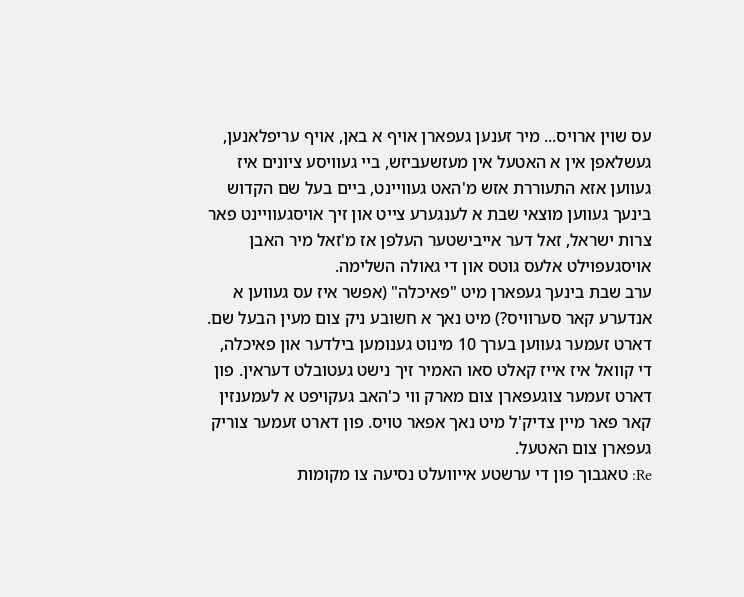עס שוין ארויס... מיר זענען געפארן אויף א באן, אויף עריפלאנען, געשלאפן אין א האטעל אין מעזשעביזש, ביי געוויסע ציונים איז געווען אזא התעוררת אזש מ'האט געוויינט, ביים בעל שם הקדוש בינעך געווען מוצאי שבת א לענגערע צייט און זיך אויסגעוויינט פאר צרות ישראל, זאל דער אייבישטער העלפן אז מ'זאל מיר האבן אויסגעפוילט אלעס גוטס און די גאולה השלימה.
ערב שבת בינעך געפארן מיט "פאיכלה" (אפשר איז עס געווען א אנדערע קאר סערוויס?) מיט נאך א חשובע ניק צום מעין הבעל שם. דארט זעמער געווען בערך 10 מינוט גענומען בילדער און פאיכלה, די קוואל איז אייז קאלט סאו האמיר זיך נישט געטובלט דעראין. פון דארט זעמער צוגעפארן צום מארק ווי כ'האב געקויפט א לעמענזין קאר פאר מיין צדיק'ל מיט נאך אפאר טויס. פון דארט זעמער צוריק געפארן צום האטעל.
Re: טאגבוך פון די ערשטע אייוועלט נסיעה צו מקומות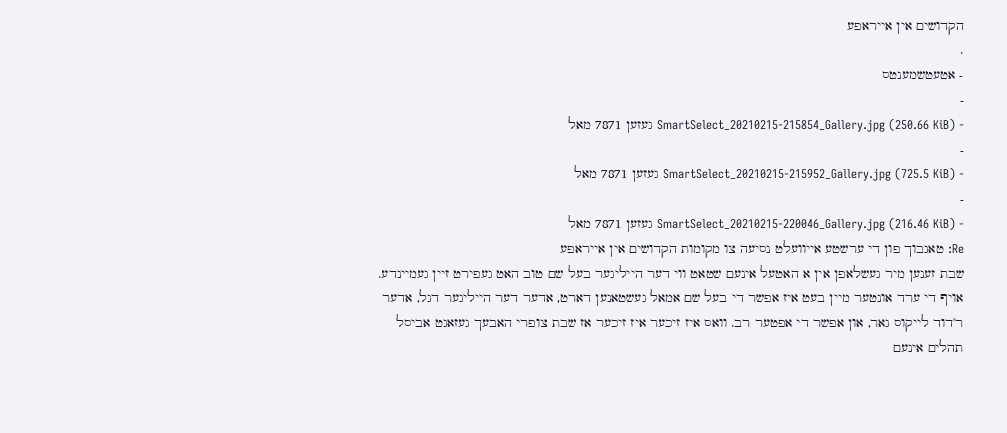הקדושים אין אייראפע
.
- אטעטשמענטס
-
- SmartSelect_20210215-215854_Gallery.jpg (250.66 KiB) געזען 7871 מאל
-
- SmartSelect_20210215-215952_Gallery.jpg (725.5 KiB) געזען 7871 מאל
-
- SmartSelect_20210215-220046_Gallery.jpg (216.46 KiB) געזען 7871 מאל
Re: טאגבוך פון די ערשטע אייוועלט נסיעה צו מקומות הקדושים אין אייראפע
שבת זענען מיר געשלאפן אין א האטעל אינעם שטאט ווי דער הייליגער בעל שם טוב האט געפירט זיין געמיינדע. אויף די ערד אונטער מיין בעט איז אפשר די בעל שם אמאל געשטאנען דארט, אדער דער הייליגער דגל, אדער ר'דוד לייקוס גאר, און אפשר די אפטער רב. וואס איז זיכער איז זיכער אז שבת צופרי האבעך געזאגט אביסל תהלים אינעם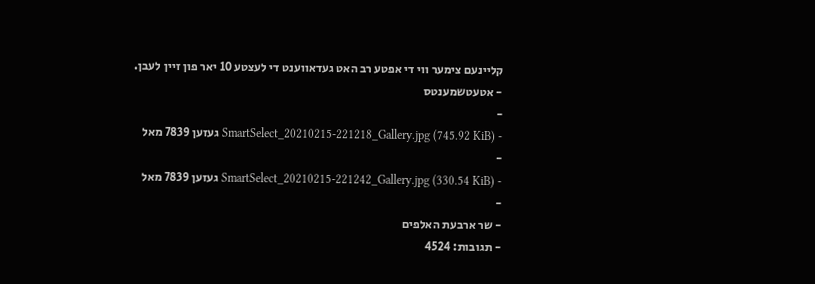קליינעם צימער ווי די אפטע רב האט געדאווענט די לעצטע 10 יאר פון זיין לעבן.
- אטעטשמענטס
-
- SmartSelect_20210215-221218_Gallery.jpg (745.92 KiB) געזען 7839 מאל
-
- SmartSelect_20210215-221242_Gallery.jpg (330.54 KiB) געזען 7839 מאל
-
- שר ארבעת האלפים
- תגובות: 4524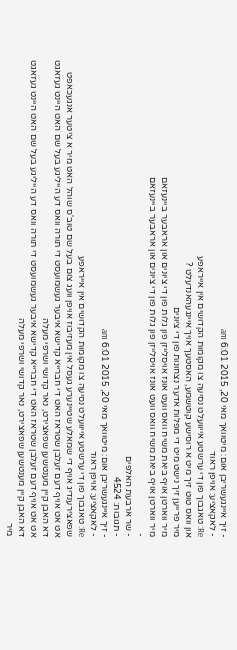- זיך איינגעשריבן אום: מיטוואך מאי 20, 2015 6:01 am
- לאקאציע: אויפן ראוד
Re: טאגבוך פון די ערשטע אייוועלט נסיעה צו מקומות הקדושים אין אייראפע
און וואס טוט זיך מיט א רוסישע קוטשמע, האסטעך אויך איינגעהאנדעלט ?
מיר פרייען זיך נישט מיט די מפלות אדער נצחונות פון די ציונים
מיר ווארטן אויף ביאת משיח וואס וועט אונז אויסלייזן פון גלות פון די ציונים און אראבער ביינעזאם
מיר ווארטן אויף ביאת משיח וואס וועט אונז אויסלייזן פון גלות פון די ציונים און אראבער ביינעזאם
-
- שר ארבעת האלפים
- תגובות: 4524
- זיך איינגעשריבן אום: מיטוואך מאי 20, 2015 6:01 am
- לאקאציע: אויפן ראוד
Re: טאגבוך פון די ערשטע אייוועלט נסיעה צו מקומות הקדושים אין אייראפע
שפאצירענדיג אויף די שמאלע שטיינערע געסל אין מעזיבוז אויפן וועג צום בעל שם טוב'ס שוהל האט מיר א ציטער אנגעכאפט
אט אט אויף דעם זעלבן שטראז האט די חברייא קדישא איבער געשמועסט די תורה וואס דע הייליגע בעל שם האט היינט געזאגט
דא האבן קיין מענטשען שפאצירט, נאר קדושי ושרפי מעלה
אט אט אויף דעם זעלבן שטראז האט די חברייא קדישא איבער געשמועסט די תורה וואס דע הייליגע בעל שם האט היינט געזאגט
דא האבן קיין מענטשען שפאצירט, נאר קדושי ושרפי מעלה
מיר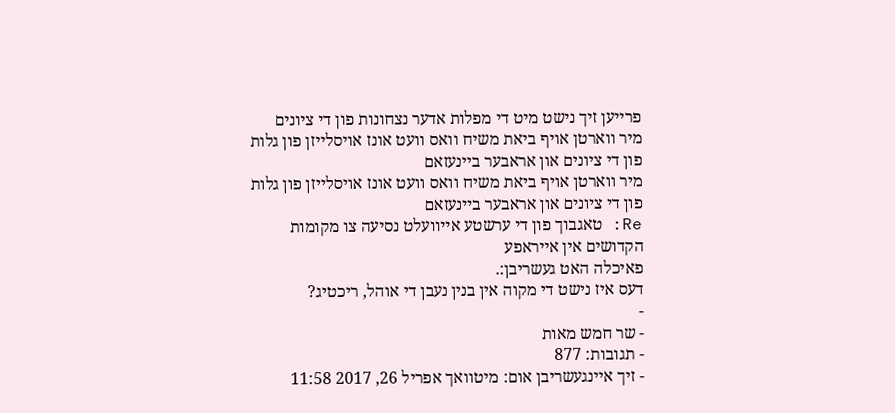פרייען זיך נישט מיט די מפלות אדער נצחונות פון די ציונים
מיר ווארטן אויף ביאת משיח וואס וועט אונז אויסלייזן פון גלות פון די ציונים און אראבער ביינעזאם
מיר ווארטן אויף ביאת משיח וואס וועט אונז אויסלייזן פון גלות פון די ציונים און אראבער ביינעזאם
Re: טאגבוך פון די ערשטע אייוועלט נסיעה צו מקומות הקדושים אין אייראפע
פאיכלה האט געשריבן:.
דעס איז נישט די מקוה אין בנין נעבן די אוהל, ריכטיג?
-
- שר חמש מאות
- תגובות: 877
- זיך איינגעשריבן אום: מיטוואך אפריל 26, 2017 11:58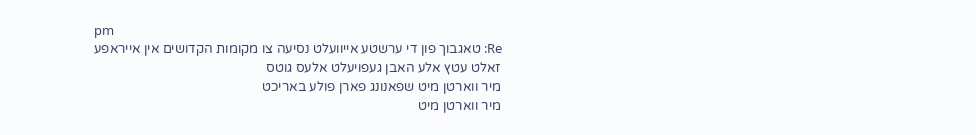pm
Re: טאגבוך פון די ערשטע אייוועלט נסיעה צו מקומות הקדושים אין אייראפע
זאלט עטץ אלע האבן געפויעלט אלעס גוטס
מיר ווארטן מיט שפאנונג פארן פולע באריכט
מיר ווארטן מיט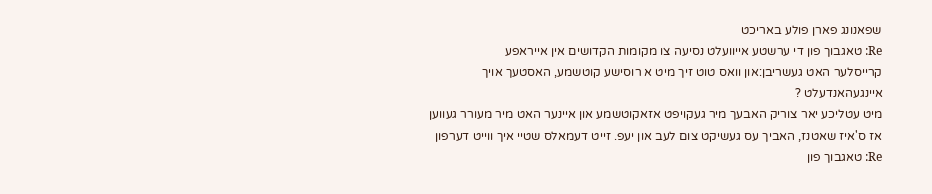שפאנונג פארן פולע באריכט
Re: טאגבוך פון די ערשטע אייוועלט נסיעה צו מקומות הקדושים אין אייראפע
קרייסלער האט געשריבן:און וואס טוט זיך מיט א רוסישע קוטשמע, האסטעך אויך איינגעהאנדעלט ?
מיט עטליכע יאר צוריק האבעך מיר געקויפט אזאקוטשמע און איינער האט מיר מעורר געווען אז ס'איז שאטנז, האביך עס געשיקט צום לעב און יעפ. זייט דעמאלס שטיי איך ווייט דערפון
Re: טאגבוך פון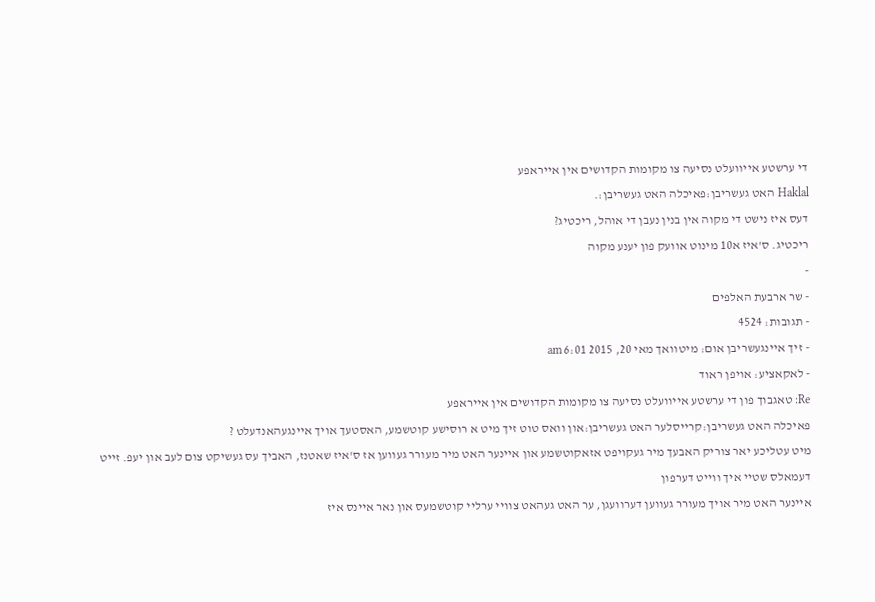די ערשטע אייוועלט נסיעה צו מקומות הקדושים אין אייראפע
Haklal האט געשריבן:פאיכלה האט געשריבן:.
דעס איז נישט די מקוה אין בנין נעבן די אוהל, ריכטיג?
ריכטיג. ס'איז א10 מינוט אוועק פון יענע מקוה
-
- שר ארבעת האלפים
- תגובות: 4524
- זיך איינגעשריבן אום: מיטוואך מאי 20, 2015 6:01 am
- לאקאציע: אויפן ראוד
Re: טאגבוך פון די ערשטע אייוועלט נסיעה צו מקומות הקדושים אין אייראפע
פאיכלה האט געשריבן:קרייסלער האט געשריבן:און וואס טוט זיך מיט א רוסישע קוטשמע, האסטעך אויך איינגעהאנדעלט ?
מיט עטליכע יאר צוריק האבעך מיר געקויפט אזאקוטשמע און איינער האט מיר מעורר געווען אז ס'איז שאטנז, האביך עס געשיקט צום לעב און יעפ. זייט דעמאלס שטיי איך ווייט דערפון
איינער האט מיר אויך מעורר געווען דערוועגן, ער האט געהאט צוויי ערליי קוטשמעס און נאר איינס איז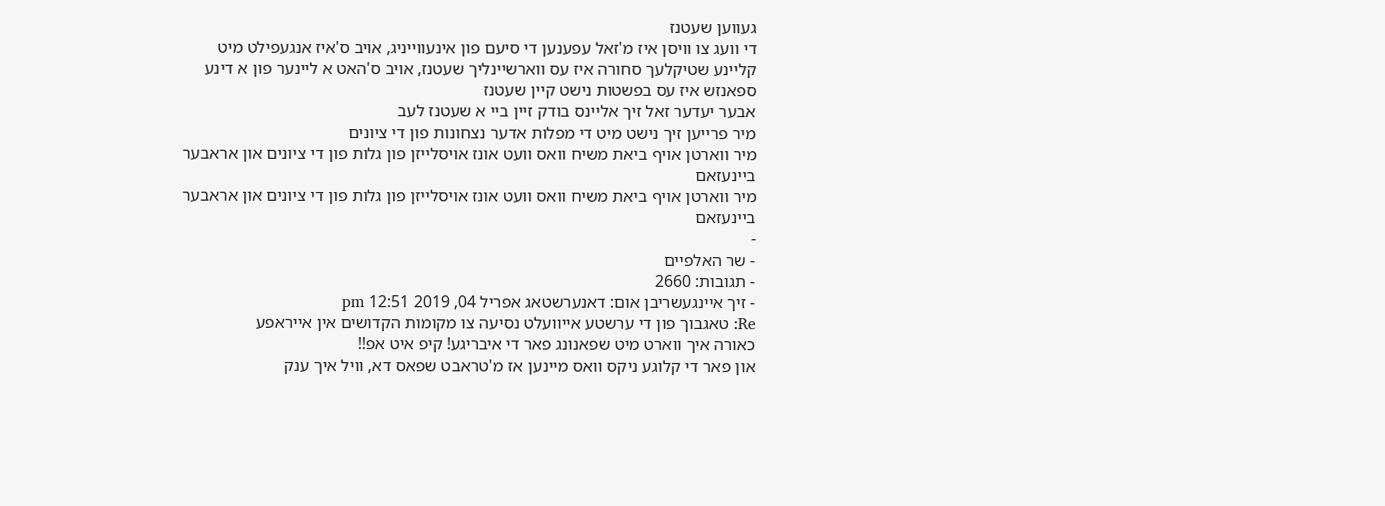געווען שעטנז
די וועג צו וויסן איז מ'זאל עפענען די סיעם פון אינעווייניג, אויב ס'איז אנגעפילט מיט קליינע שטיקלעך סחורה איז עס ווארשיינליך שעטנז, אויב ס'האט א ליינער פון א דינע ספאנזש איז עס בפשטות נישט קיין שעטנז
אבער יעדער זאל זיך אליינס בודק זיין ביי א שעטנז לעב
מיר פרייען זיך נישט מיט די מפלות אדער נצחונות פון די ציונים
מיר ווארטן אויף ביאת משיח וואס וועט אונז אויסלייזן פון גלות פון די ציונים און אראבער ביינעזאם
מיר ווארטן אויף ביאת משיח וואס וועט אונז אויסלייזן פון גלות פון די ציונים און אראבער ביינעזאם
-
- שר האלפיים
- תגובות: 2660
- זיך איינגעשריבן אום: דאנערשטאג אפריל 04, 2019 12:51 pm
Re: טאגבוך פון די ערשטע אייוועלט נסיעה צו מקומות הקדושים אין אייראפע
כאורה איך ווארט מיט שפאנונג פאר די איבריגע! קיפ איט אפ!!
און פאר די קלוגע ניקס וואס מיינען אז מ'טראבט שפאס דא, וויל איך ענק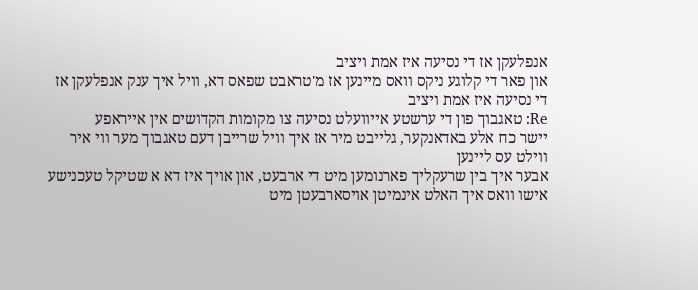אנפלעקן אז די נסיעה איז אמת ויציב
און פאר די קלוגע ניקס וואס מיינען אז מ'טראבט שפאס דא, וויל איך ענק אנפלעקן אז די נסיעה איז אמת ויציב
Re: טאגבוך פון די ערשטע אייוועלט נסיעה צו מקומות הקדושים אין אייראפע
יישר כח אלע באדאנקער, גלייבט מיר אז איך וויל שרייבן דעם טאגבוך מער ווי איר ווילט עס ליינען
אבער איך בין שרעקליך פארנומען מיט די ארבעט, און אויך איז דא א שטיקל טעכנישע אישו וואס איך האלט אינמיטן אויסארבעטן מיט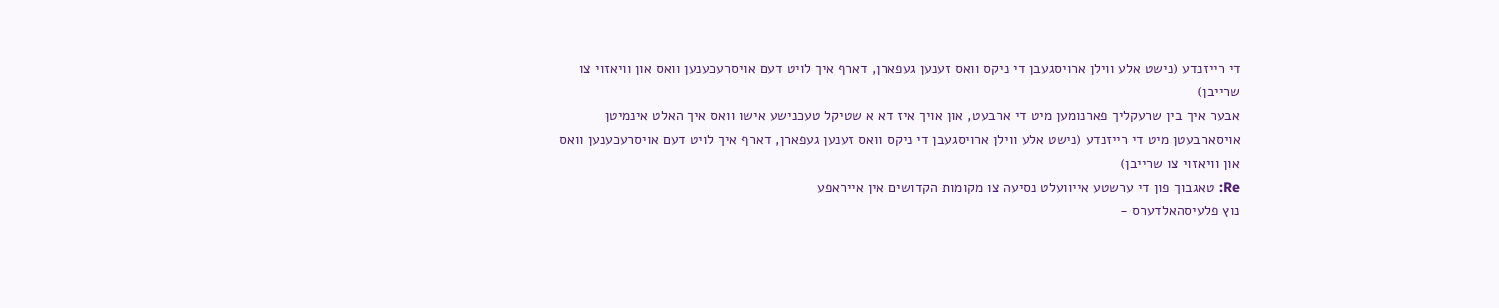די רייזנדע (נישט אלע ווילן ארויסגעבן די ניקס וואס זענען געפארן, דארף איך לויט דעם אויסרעכענען וואס און וויאזוי צו שרייבן)
אבער איך בין שרעקליך פארנומען מיט די ארבעט, און אויך איז דא א שטיקל טעכנישע אישו וואס איך האלט אינמיטן אויסארבעטן מיט די רייזנדע (נישט אלע ווילן ארויסגעבן די ניקס וואס זענען געפארן, דארף איך לויט דעם אויסרעכענען וואס און וויאזוי צו שרייבן)
Re: טאגבוך פון די ערשטע אייוועלט נסיעה צו מקומות הקדושים אין אייראפע
נוץ פלעיסהאלדערס -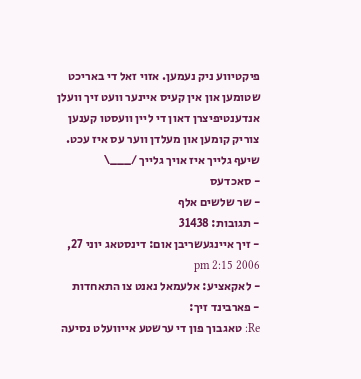פיקטיווע ניק נעמען. אזוי זאל די באריכט שטומען און אין קעיס איינער וועט זיך וועלן אנדענטיפיצרן דאון די ליין וועסטו קענען צוריק קומען און מעלדן ווער עס איז עכט.
שיעף גלייך איז אויך גלייך /___\
- סאכדעס
- שר שלשים אלף
- תגובות: 31438
- זיך איינגעשריבן אום: דינסטאג יוני 27, 2006 2:15 pm
- לאקאציע: אלעמאל נאנט צו התאחדות
- פארבינד זיך:
Re: טאגבוך פון די ערשטע אייוועלט נסיעה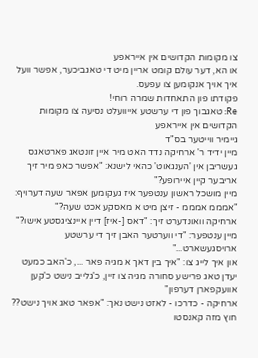צו מקומות הקדושים אין אייראפע
או הא, דער עולם קומט אריין מיט די טאגביכער, אפשר וועל איך אויך אנקומען צו עפעס.
פקודתו פון התאחדות שמרה רוחי!
Re: טאגבוך פון די ערשטע אייוועלט נסיעה צו מקומות הקדושים אין אייראפע
גיימיר ווייטער בס"ד
מיין ידיד ר' ארחיקה נדד האט מיר איין זונטאג פארטאגס געשריבן אין 'הענגאוט' כהאי לישנא: "אפשר כאפ מיר זיך אריבער קיין איירופע?"
מיין מושכל ראשון ענטפער איז געקומען אפאר שעה דערויף: "אמממ אמממ - זיצן מיט א מאסקע אכט שעה?"
ארחיקה וואונדערט זיך: "דאס [-איז] דיין איינציגסטע אישו?"
מיין ענטפער: "די ווערטער האבן זיך די ערשטע ארויסגעשארט..."
און איך לייג צו: "איך בין דאך א מגיה פאר ..., כ'האב כמעט יעדן טאג פרישע סחורה מגיה צו זיין, כ'גלייב נישט כ'קען אוועקפארן דערפון"
ארחיקה - כדרכו - לאזט נישט נאך: "אפאר טאג אויך נישט?? חוץ מזה קאנסטו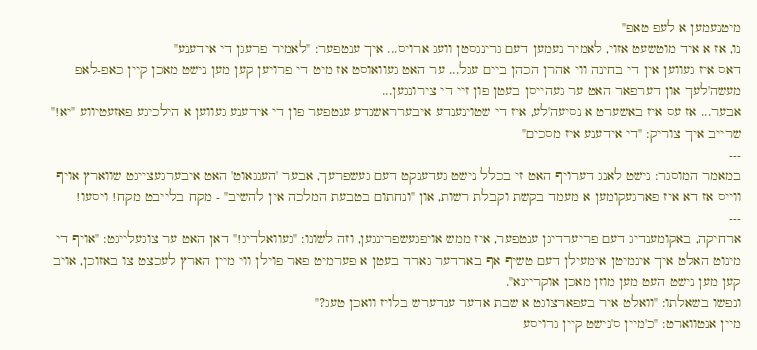מיטנעמען א לעפ טאפ"
נו, אז א איד מוטשעט אזוי, לאמיר נעמען דעם גרינגסטן וועג ארויס... איך ענטפער: "לאמיר פרעגן די אידענע"
דאס איז געווען אין די בחינה ווי אהרן הכהן ביים עגל... ער האט געוואוסט אז מיט די פרויען קען מען נישט מאכן קיין כאפ-לאפ מעשה'לעך און דערפאר האט ער געהייסן בעטן פון זיי די צירונגען...
אבער... אז עס איז באשערט א נסיעה'לע, איז די שטוינענדע איבערראשנדע ענטפער פון די אידענע געווען א הילכיגע פאזעטיווע "יא!"
שרייב איך צוריק: "די אידענע איז מסכים"
---
במאמר המוסגר: נישט לאנג דערויף האט זי בכלל נישט געדענקט דעם געשפרעך, אבער 'הענגאוט' האט איבערגעצייגט שווארץ אויף ווייס אז דא איז פארגעקומען א מעמד בקשת וקבלת רשות, און "ונחתום בטבעת המלכה אין להשיב" - מקח בלייבט מקח! ויסעו!
---
ארחיקה, באקומענדיג דעם פריערדיגן ענטפער, איז ממש אויפגעשפרינגען, וזה לשונו: "געוואלדיג!" דאן האט ער צוגעלייגט: "אויף די מינוט האלט איך אינמיטן אימעילן דעם טשיף אף בארדער גארד בעטן א פערמיט פאר פוילן ווי מיין הארץ לעכצט צו באזוכן, אויב קען מען נישט העט מען מוזן מאכן אוקריינא".
ונפשו בשאלתו: "וואלט איר בעפארצוגט א שבת אדער ענדערש בלויז וואכן טעג?"
מיין אנטווארט: "כ'מיין ס'נישט קיין גרויסע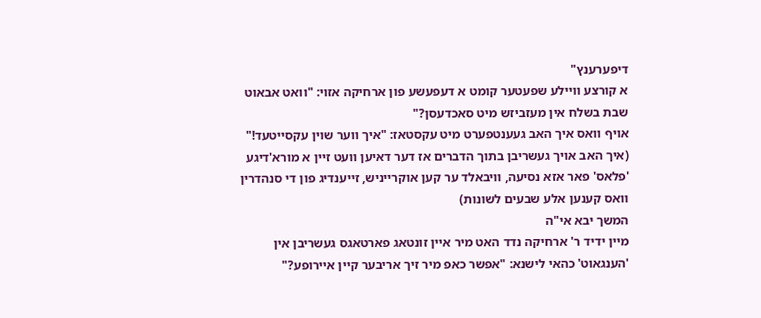דיפערענץ"
א קורצע וויילע שפעטער קומט א דעפעשע פון ארחיקה אזוי: "וואט אבאוט שבת בשלח אין מעזביזש מיט סאכדעסן?"
אויף וואס איך האב געענטפערט מיט עקסטאז: "איך ווער שוין עקסייטעד!" (איך האב אויך געשריבן בתוך הדברים אז דער דאיען וועט זיין א מורא'דיגע 'פלאס' פאר אזא נסיעה, וויבאלד ער קען אוקרייניש, זייענדיג פון די סנהדרין וואס קענען אלע שבעים לשונות)
המשך יבא אי"ה
מיין ידיד ר' ארחיקה נדד האט מיר איין זונטאג פארטאגס געשריבן אין 'הענגאוט' כהאי לישנא: "אפשר כאפ מיר זיך אריבער קיין איירופע?"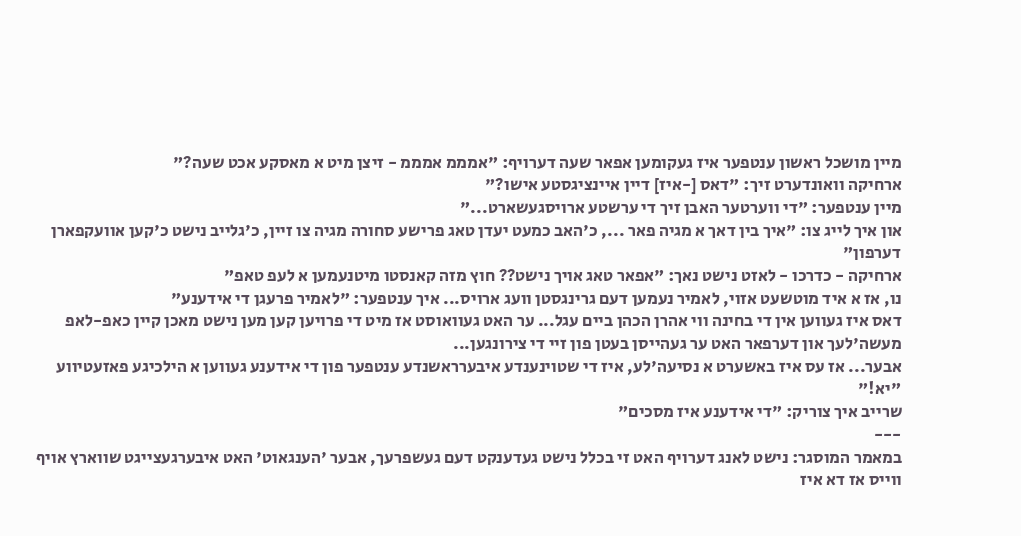מיין מושכל ראשון ענטפער איז געקומען אפאר שעה דערויף: "אמממ אמממ - זיצן מיט א מאסקע אכט שעה?"
ארחיקה וואונדערט זיך: "דאס [-איז] דיין איינציגסטע אישו?"
מיין ענטפער: "די ווערטער האבן זיך די ערשטע ארויסגעשארט..."
און איך לייג צו: "איך בין דאך א מגיה פאר ..., כ'האב כמעט יעדן טאג פרישע סחורה מגיה צו זיין, כ'גלייב נישט כ'קען אוועקפארן דערפון"
ארחיקה - כדרכו - לאזט נישט נאך: "אפאר טאג אויך נישט?? חוץ מזה קאנסטו מיטנעמען א לעפ טאפ"
נו, אז א איד מוטשעט אזוי, לאמיר נעמען דעם גרינגסטן וועג ארויס... איך ענטפער: "לאמיר פרעגן די אידענע"
דאס איז געווען אין די בחינה ווי אהרן הכהן ביים עגל... ער האט געוואוסט אז מיט די פרויען קען מען נישט מאכן קיין כאפ-לאפ מעשה'לעך און דערפאר האט ער געהייסן בעטן פון זיי די צירונגען...
אבער... אז עס איז באשערט א נסיעה'לע, איז די שטוינענדע איבערראשנדע ענטפער פון די אידענע געווען א הילכיגע פאזעטיווע "יא!"
שרייב איך צוריק: "די אידענע איז מסכים"
---
במאמר המוסגר: נישט לאנג דערויף האט זי בכלל נישט געדענקט דעם געשפרעך, אבער 'הענגאוט' האט איבערגעצייגט שווארץ אויף ווייס אז דא איז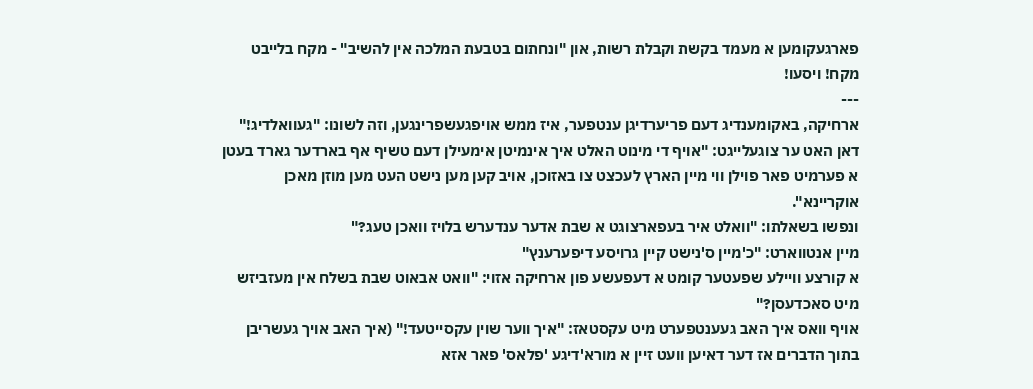פארגעקומען א מעמד בקשת וקבלת רשות, און "ונחתום בטבעת המלכה אין להשיב" - מקח בלייבט מקח! ויסעו!
---
ארחיקה, באקומענדיג דעם פריערדיגן ענטפער, איז ממש אויפגעשפרינגען, וזה לשונו: "געוואלדיג!" דאן האט ער צוגעלייגט: "אויף די מינוט האלט איך אינמיטן אימעילן דעם טשיף אף בארדער גארד בעטן א פערמיט פאר פוילן ווי מיין הארץ לעכצט צו באזוכן, אויב קען מען נישט העט מען מוזן מאכן אוקריינא".
ונפשו בשאלתו: "וואלט איר בעפארצוגט א שבת אדער ענדערש בלויז וואכן טעג?"
מיין אנטווארט: "כ'מיין ס'נישט קיין גרויסע דיפערענץ"
א קורצע וויילע שפעטער קומט א דעפעשע פון ארחיקה אזוי: "וואט אבאוט שבת בשלח אין מעזביזש מיט סאכדעסן?"
אויף וואס איך האב געענטפערט מיט עקסטאז: "איך ווער שוין עקסייטעד!" (איך האב אויך געשריבן בתוך הדברים אז דער דאיען וועט זיין א מורא'דיגע 'פלאס' פאר אזא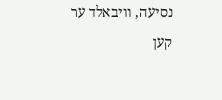נסיעה, וויבאלד ער קען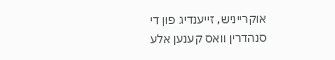אוקרייניש, זייענדיג פון די סנהדרין וואס קענען אלע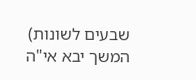שבעים לשונות)
המשך יבא אי"ה